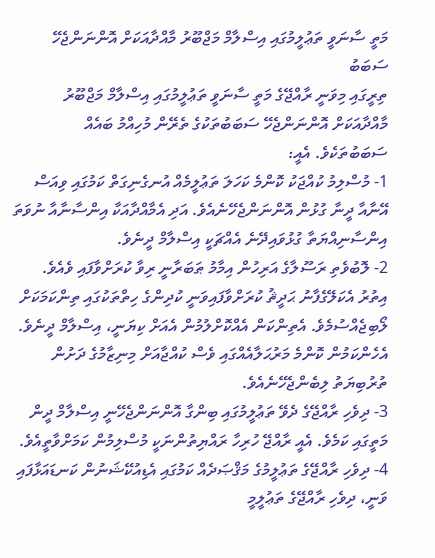މަތީ ސާނަވީ ތަޢުލީމުގައި އިސްލާމް މަޖްބޫރު މާއްދާއަކަށް އޮންނަންޖެހޭ ސަބަބު
ތިރީގައި މިވަނީ ރާއްޖޭގެ މަތީ ސާނަވީ ތަޢުލީމުގައި އިސްލާމް މަޖްބޫރު މާއްދާއަކަށް އޮންނަންޖެހޭ ސަބަބުތަކުގެ ތެރޭން މުހިއްމު ބައެއް ސަބަބުތަކެވެ. އެއީ:
1- މުސްލިމު ކުއްޖަކު ކޮންމެ ކަހަލަ ތަޢުލީމެއް އުނގެނިގަތް ކަމުގައި ވިއަސް އޭނާއާ ދީނާ ގުޅުން އޮންނަންޖެހޭނެއެވެ. އަދި އެމާއްދާއަކާ އިންސާނާއާ ނުވަތަ އިންސާނިއްޔަތާ ގުޅުވައިދޭނެ އެއްޗަކީ އިސްލާމް ދީނެވެ.
2- ލޮބުވެތި ރަސޫލާގެ އަރިހުން އިމާމު ޠަބަރާނީ ރިވާ ކުރަށްވާފައި ވެއެވެ. އިތުރު އެކަލޭގެފާނު ޙަދީޘު ކުރަށްވާފައިވަނީ ކުދިންގެ ހިތްތަކުގައި ތިންކަމަކަށް ލޯބިޖެއްސުމެވެ. އެތިންކަން އެއްކޮށްލުމުން އެއަށް ކިޔަނީ، އިސްލާމް ދީނެވެ. އެހެންކަމުން ކޮންމެ މަރުޙަލާއެއްގައި ވެސް ކުއްޖާއަށް މިނިޒާމުގެ ދަށުން ތުރުބިޔަތު ލިބެންޖެހޭނެއެވެ.
3- ދިވެހި ރާއްޖޭގެ ދެވޭ ތަޢުލީމުގައި ބިންގާ އޮންނަންޖެހޭނީ އިސްލާމް ދީން މަތީގައި ކަމެވެ. އެއީ ރާއްޖޭ ހުރިހާ ރައްޔިތުންނަކީ މުސްލިމުން ކަމަށްވާތީއެވެ.
4- ދިވެހި ރާއްޖޭގެ ތަޢުލީމުގެ މަޤްޞަދެއް ކަމުގައި އެޑިއުކޭޝަނުން ކަނޑައަޅާފައި ވަނީ، ދިވެހި ރާއްޖޭގެ ތަޢުލީމީ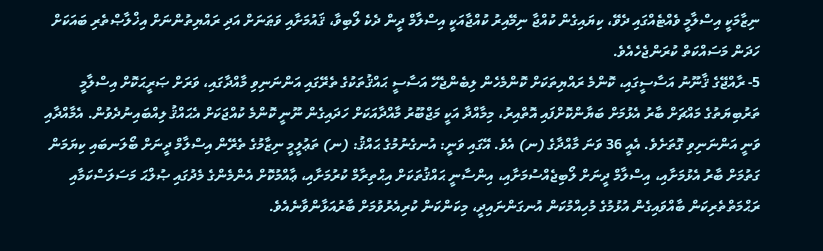ނިޒާމަކީ އިސްލާމީ ވެއްޓެއްގައި ދެވޭ، ކިޔައިގެން ކުއްޖާ ނިމޭއިރު ކުއްޖާއަކީ އިސްލާމް ދީން ދެކެ ލޯބިވާ، ޤައުމަށާއި ވަޠަނަށް އަދި ރައްޔިތުންނަށް އިޚްލާޞްތެރި ބައަކަށް ހަދަން މަސައްކަތް ކުރަންޖެހެއެވެ.
5- ރާއްޖޭގެ ޤާނޫނު އަސާސީގައި، ކޮންމެ ރައްޔިތަކަށް ކޮންމެހެން ލިބެންޖެހޭ އަސާސީ ޙައްޤުތަކުގެ ތެރޭގައި އަންނަނިވި މާއްދާގައި، ވަރަށް ޞަރީޙަކޮށް އިސްލާމީ ތަރުބިޔަތުގެ މައްޗަށް ބާރު އެޅުމަށް ބަޔާންކޮށްފައި އޮތްއިރު، މިމާއްދާ އަކީ މަޖްބޫރު މާއްދާއަކަށް ހަދައިގެން ނޫނީ ކޮންމެ ކުއްޖަކަށް އެޙައްޤު ލިއްބައިނުދެވުން. އެމާއްދާއި ވަނީ އަންނަނިވި ގޮތަށެވެ. އެއީ 36 ވަނަ މާއްދާގެ (ނ) އެވެ. އޭގައި ވަނީ: އުނގެނުމުގެ ޙައްޤު: (ނ) ތަޢުލީމީ ނިޒާމުގެ ތެރޭން އިސްލާމް ދީނަށް ބޯލަނބައި ކިޔަމަން ގަތުމަށް ބާރު އެޅުމަށާއި، އިސްލާމް ދީނަށް ލޯބިޖެއްސުމަށާއި، އިންސާނީ ޙައްޤުތަކަށް އިޙްތިރާމް ކުރުމަށާއި، ޢާއްމުކޮށް އެންމެންގެ މެދުގައި ޞުލްޙަ މަސަލަސްކަމާއި ރަޙްމަތްތެރިކަން ބާއްވައިގެން އުޅުމުގެ މުހިއްމުކަން އުނގަންނައިދީ، މިކަންކަން ކުރިއެރުވުމަށް ބާރުއަޅާންވާނެއެވެ.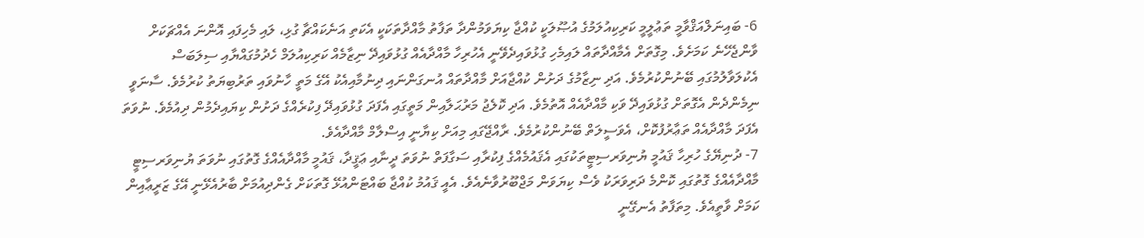6- ބައިނަލްއަޤްވާމީ ތަޢުލީމީ ކަރިކިއުލަމުގެ އުޞޫލަކީ ކުއްޖާ ކިޔަވަމުންދާ ތަފާތު މާއްދާތަކަކީ އެކަތި އަނެކައްޗާ ގުޅި، ލައި މެހިފައި އޮންނަ އެއްޗަކަށް ވާންޖެހޭނެ ކަމަށެވެ. މިގޮތަށް އެމާއްދާތައް ލައިމެހި ގުޅުވައިދެވޭނީ އެހުރިހާ މާއްދާއެއް ގުޅުވައިދޭ ނިޒާމެއް ކަރިކިއުލަމް ހެދުމުގައްޔާއި ސިލަބަސް އެކުލަވާލުމުގައި ބޭނުންކުރުމެވެ. އަދި ނިޒާމުގެ ދަށުން ކުއްޖާއަށް މާއްދާތައް އުނގަންނައި ދިނުމާއިއެކު އޭގެ މަތީ ހާނުވައި ތަރުބިޔަތު ކުރުމެވެ. ސާނަވީ ނިމެންދެން އެގޮތަށް ގުޅުވައިދޭ ވަކި މާއްދާއެއް އޮތުމެވެ. އަދި ކޮލެޖު މަރުޙަލާއިން މަތީގައި އެފަދަ ގުޅުވައިދޭ ފިކުރެއްގެ ދަށުން ކިޔައިދެމުން ދިއުމެވެ. ނުވަތަ އެފަދަ މާއްދާއެއް ތަޢާރުފުކޮށް، އެވަސީލަތް ބޭނުންކުރުމެވެ. ރާއްޖޭގައި މިއަށް ކިޔާނީ އިސްލާމް މާއްދާއެވެ.
7- ދުނިޔޭގެ ހުރިހާ ޤައުމީ ޔުނިވަރސިޓީތަކުގައި އެޤައުމެއްގެ ފިކުރާއި ސަގާފަތް ނުވަތަ ދީނާއި ޢަޤީދާ، ޤައުމީ މާއްދާއެއްގެ ގޮތުގައި ނުވަތަ ޔުނިވަރސިޓީ މާއްދާއެއްގެ ގޮތުގައި ކޮންމެ ދަރިވަރަކު ވެސް ކިޔަވަން މަޖްބޫރުވާނެއެވެ. އެއީ ޤައުމު ކުއްޖާ ބައްޓަންއުޅޭ ގޮތަކަށް ގެންދިއުމަށް ބާރުއެޅޭނީ އޭގެ ޒަރީޢާއިން ކަމަށް ވާތީއެވެ. މިތަފާތު އެނގޭނީ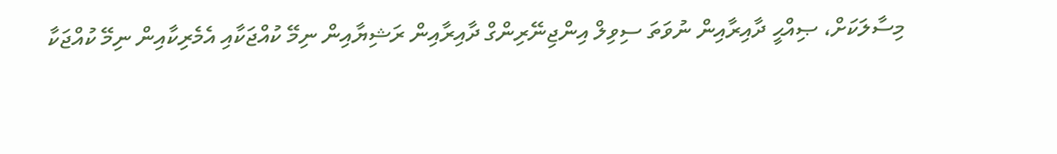މިސާލަކަށް، ޞިއްޙީ ދާއިރާއިން ނުވަތަ ސިވިލް އިންޖިނޭރިންގް ދާއިރާއިން ރަޝިޔާއިން ނިމޭ ކުއްޖަކާއި އެމެރިކާއިން ނިމޭ ކުއްޖަކާ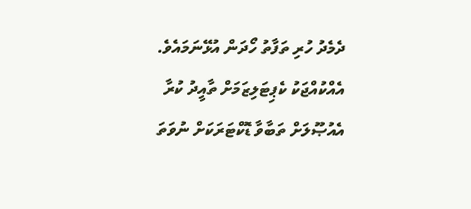ދެމެދު ހުރި ތަފާތު ހޯދަން އުޅޭނަމައެވެ. އެއްކުއްޖަކު ކެޕިޓަލިޒަމަށް ތާއީދު ކުރާ އެއުޞޫލަށް ތަބާވާ ޑޮކްޓަރަކަށް ނުވަތަ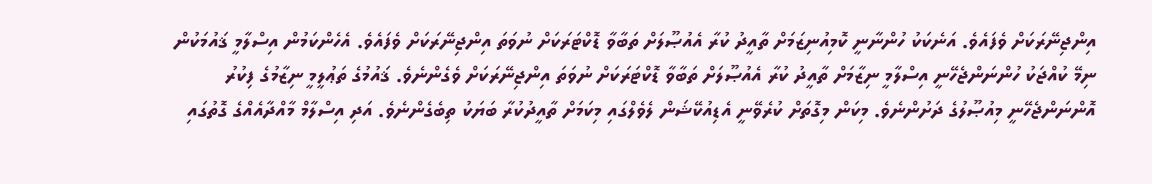އިންޖިނޭރަކަށް ވެފައެވެ. އަނެކަކު ހުންނާނީ ކޮމިއުނިޒަމަށް ތާއީދު ކުރާ އެއުޞޫލަށް ތަބާވާ ޑޮކްޓަރަކަށް ނުވަތަ އިންޖިނޭރަކަށް ވެފައެވެ. އެހެންކަމުން އިސްލާމީ ޤައުމަކުން ނިމޭ ކުއްޖަކު ހުންނަންޖެހޭނީ އިސްލާމީ ނިޒާމަށް ތާއީދު ކުރާ އެއުޞޫލަށް ތަބާވާ ޑޮކްޓަރަކަށް ނުވަތަ އިންޖިނޭރަކަށް ވެގެންނެވެ. ޤައުމުގެ ތަޢުލީމީ ނިޒާމުގެ ފިކުރު އޮންނަންޖެހޭނީ މިއުޞޫލުގެ ދަށުންނެވެ. މިކަން މިގޮތަށް ކުރެވޭނީ އެޑިއުކޭޝަން ލެވެލްގައި މިކަމަށް ތާއީދުކުރާ ބަޔަކު ތިބެގެންނެވެ. އަދި އިސްލާމް މާއްދާއެއްގެ ގޮތުގައި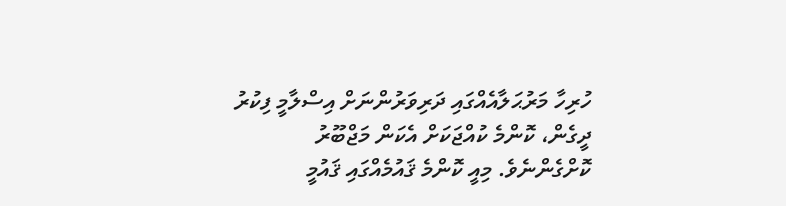ހުރިހާ މަރުޙަލާއެއްގައި ދަރިވަރުންނަށް އިސްލާމީ ފިކުރު ދީގެން، ކޮންމެ ކުއްޖަކަށް އެކަން މަޖްބޫރު ކޮށްގެންނެވެ. މިއީ ކޮންމެ ޤައުމެއްގައި ޤައުމީ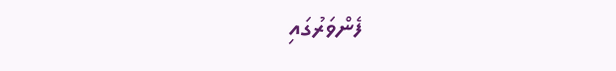ފެންވަރުގައި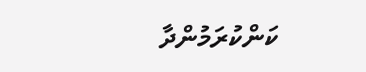ކަންކުރަމުންދާ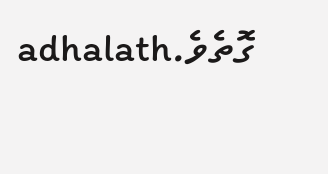ގޮތެވެ.adhalath